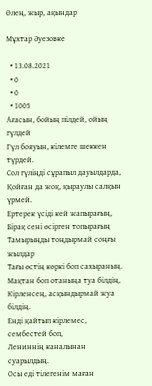Өлең, жыр, ақындар

Мұхтар Әуезовке

  • 13.08.2021
  • 0
  • 0
  • 1005
Ағасын, бойың пілдей, ойың гүлдей
Гүл бояуын, кілемге шеккен түрдей.
Сол гүліңді сұрапыл дауылдарда,
Қойған да жоқ, қыраулы салқын үрмей.
Ертерек үсіді кей жапырағың,
Бірақ сені өсірген топырағың
Тамырыңды тоңдырмай соңғы жылдар
Тағы өстің көркі боп сахыраның.
Мақтан боп отаныңа туа білдің,
Кірленсең, асқындырмай жуа білдің.
Енді қайтып кірлемес, сембестей боп,
Лениннің каналынан суарылдың.
Осы еді тілегенім маған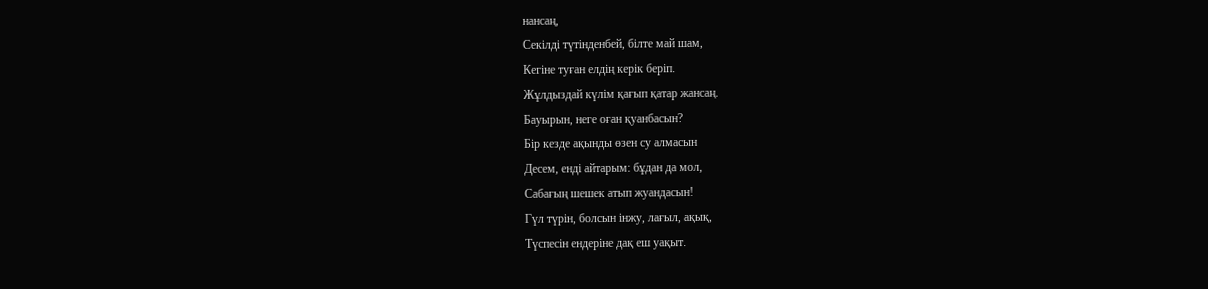нансаң,
Секілді түтінденбей, білте май шам,
Кегіне туған елдің керік беріп.
Жұлдыздай күлім қағып қатар жансаң.
Бауырын, неге оған қуанбасын?
Бір кезде ақынды өзен су алмасын
Десем, енді айтарым: бұдан да мол,
Сабағың шешек атып жуандасын!
Гүл түрін, болсын інжу, лағыл, ақық,
Түспесін ендеріне дақ еш уақыт.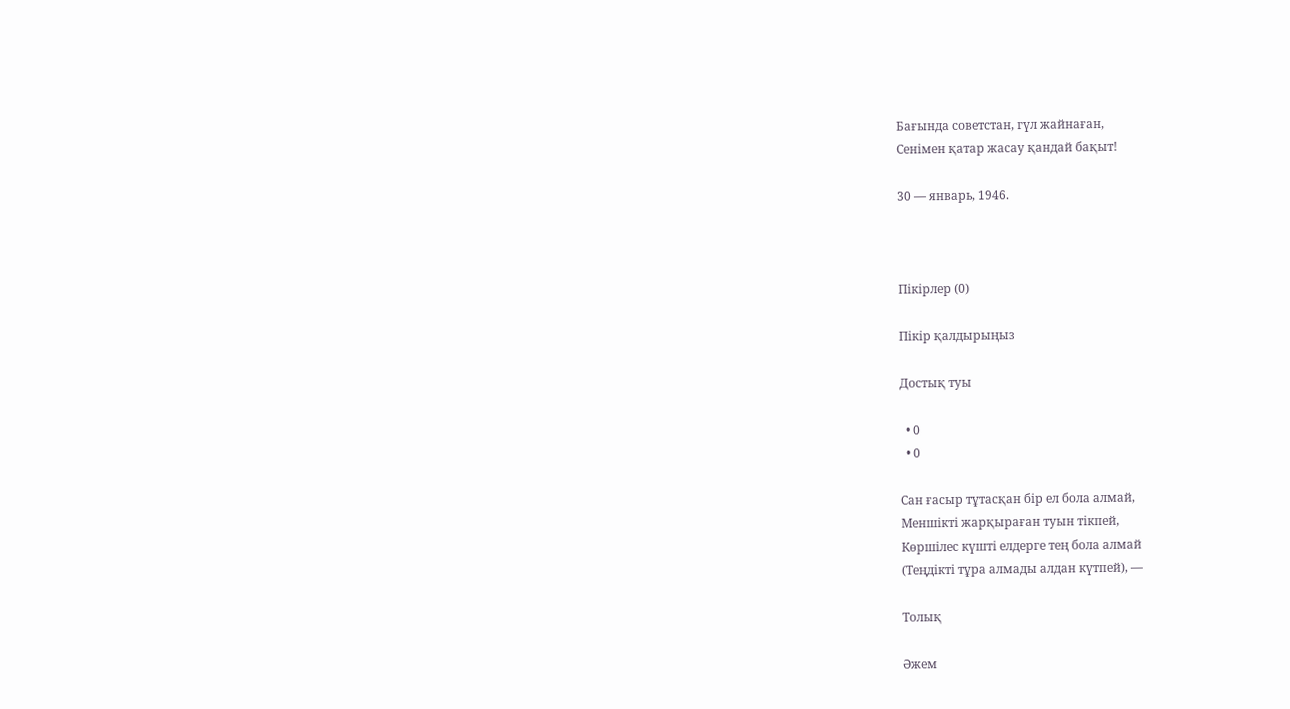Бағында советстан, гүл жайнаған,
Сенімен қатар жасау қандай бақыт!

30 — январь, 1946.



Пікірлер (0)

Пікір қалдырыңыз

Достық туы

  • 0
  • 0

Сан ғасыр тұтасқан бір ел бола алмай,
Меншікті жарқыраған туын тікпей,
Көршілес күшті елдерге тең бола алмай
(Теңдікті тұра алмады алдан күтпей), —

Толық

Әжем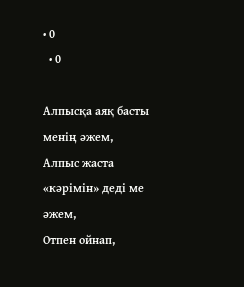• 0
  • 0

Алпысқа аяқ басты менің әжем,
Алпыс жаста «кәрімін» деді ме әжем,
Отпен ойнап,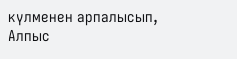күлменен арпалысып,
Алпыс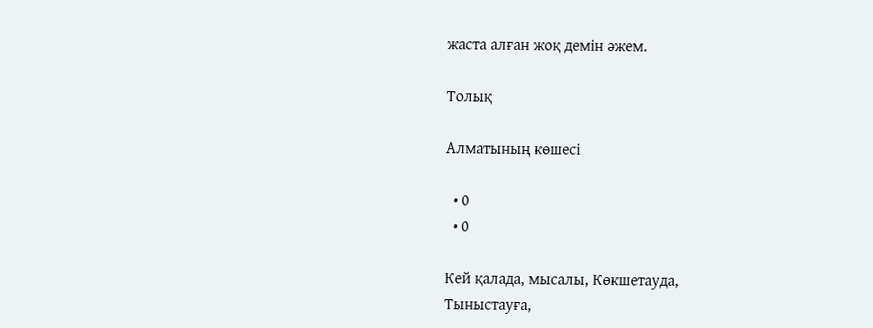жаста алған жоқ демін әжем.

Толық

Алматының көшесі

  • 0
  • 0

Кей қалада, мысалы, Көкшетауда,
Тыныстауға,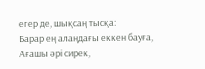егер де, шықсаң тысқа:
Барар ең алаңдағы еккен бауға,
Ағашы әрі сирек,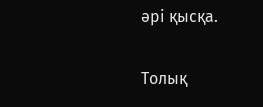әрі қысқа.

Толық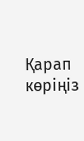Қарап көріңіз